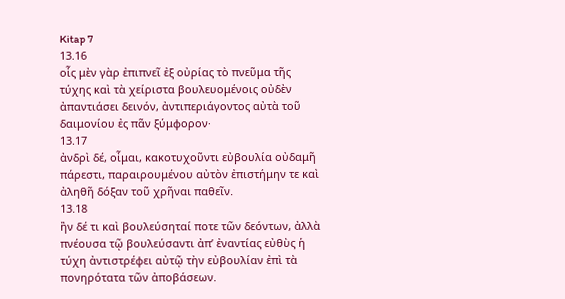Kitap 7
13.16
οἷς μὲν γὰρ ἐπιπνεῖ ἐξ οὐρίας τὸ πνεῦμα τῆς τύχης καὶ τὰ χείριστα βουλευομένοις οὐδὲν ἀπαντιάσει δεινόν, ἀντιπεριάγοντος αὐτὰ τοῦ δαιμονίου ἐς πᾶν ξύμφορον·
13.17
ἀνδρὶ δέ, οἶμαι, κακοτυχοῦντι εὐβουλία οὐδαμῆ πάρεστι, παραιρουμένου αὐτὸν ἐπιστήμην τε καὶ ἀληθῆ δόξαν τοῦ χρῆναι παθεῖν.
13.18
ἢν δέ τι καὶ βουλεύσηταί ποτε τῶν δεόντων, ἀλλὰ πνέουσα τῷ βουλεύσαντι ἀπ’ ἐναντίας εὐθὺς ἡ τύχη ἀντιστρέφει αὐτῷ τὴν εὐβουλίαν ἐπὶ τὰ πονηρότατα τῶν ἀποβάσεων.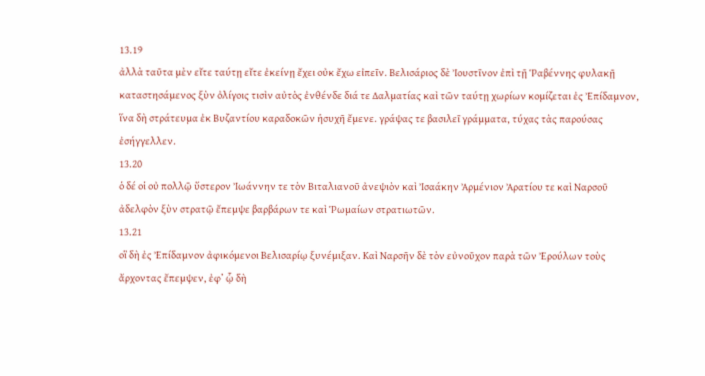13.19
ἀλλὰ ταῦτα μὲν εἴτε ταύτῃ εἴτε ἐκείνῃ ἔχει οὐκ ἔχω εἰπεῖν. Βελισάριος δὲ Ἰουστῖνον ἐπὶ τῇ Ῥαβέννης φυλακῇ καταστησάμενος ξὺν ὀλίγοις τισὶν αὐτὸς ἐνθένδε διά τε Δαλματίας καὶ τῶν ταύτῃ χωρίων κομίζεται ἐς Ἐπίδαμνον, ἵνα δὴ στράτευμα ἐκ Βυζαντίου καραδοκῶν ἡσυχῆ ἔμενε. γράψας τε βασιλεῖ γράμματα, τύχας τὰς παρούσας ἐσήγγελλεν.
13.20
ὁ δέ οἱ οὐ πολλῷ ὕστερον Ἰωάννην τε τὸν Βιταλιανοῦ ἀνεψιὸν καὶ Ἰσαάκην Ἀρμένιον Ἀρατίου τε καὶ Ναρσοῦ ἀδελφὸν ξὺν στρατῷ ἔπεμψε βαρβάρων τε καὶ Ῥωμαίων στρατιωτῶν.
13.21
οἳ δὴ ἐς Ἐπίδαμνον ἀφικόμενοι Βελισαρίῳ ξυνέμιξαν. Καὶ Ναρσῆν δὲ τὸν εὐνοῦχον παρὰ τῶν Ἐρούλων τοὺς ἄρχοντας ἔπεμψεν, ἐφ’ ᾧ δὴ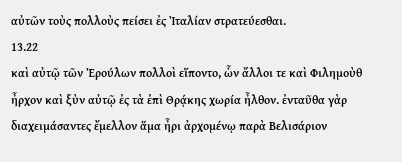αὐτῶν τοὺς πολλοὺς πείσει ἐς Ἰταλίαν στρατεύεσθαι.
13.22
καὶ αὐτῷ τῶν Ἐρούλων πολλοὶ εἵποντο, ὧν ἄλλοι τε καὶ Φιλημοὺθ ἦρχον καὶ ξὺν αὐτῷ ἐς τὰ ἐπὶ Θρᾴκης χωρία ἦλθον. ἐνταῦθα γὰρ διαχειμάσαντες ἔμελλον ἅμα ἦρι ἀρχομένῳ παρὰ Βελισάριον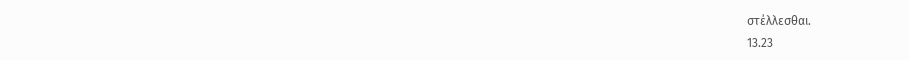στέλλεσθαι.
13.23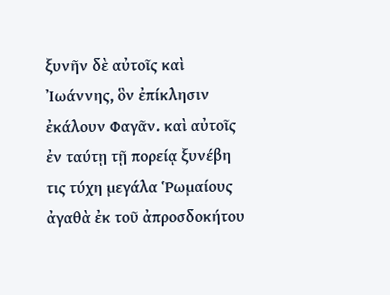ξυνῆν δὲ αὐτοῖς καὶ Ἰωάννης, ὃν ἐπίκλησιν ἐκάλουν Φαγᾶν. καὶ αὐτοῖς ἐν ταύτῃ τῇ πορείᾳ ξυνέβη τις τύχη μεγάλα Ῥωμαίους ἀγαθὰ ἐκ τοῦ ἀπροσδοκήτου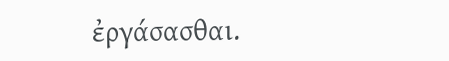ἐργάσασθαι.